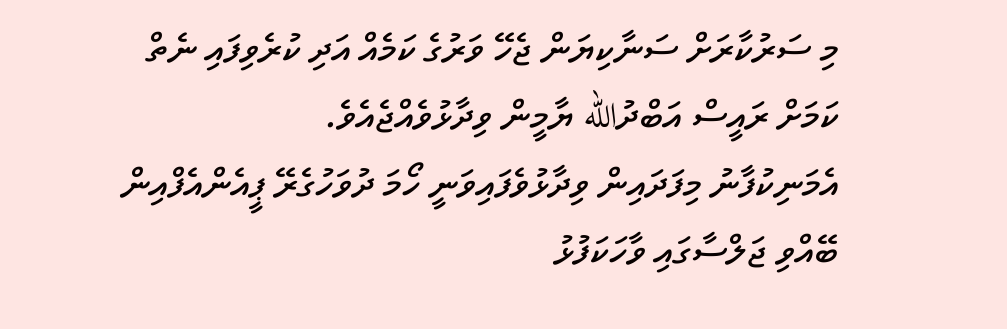މި ސަރުކާރަށް ސަނާކިޔަން ޖެހޭ ވަރުގެ ކަމެއް އަދި ކުރެވިފައި ނެތް ކަމަށް ރައީސް އަބްދުالله ޔާމީން ވިދާޅުވެއްޖެއެވެ.
އެމަނިކުފާނު މިފަދައިން ވިދާޅުވެފައިވަނީ ހޯމަ ދުވަހުގެރޭ ޕީއެންއެފްއިން ބޭއްވި ޖަލްސާގައި ވާހަކަފުޅު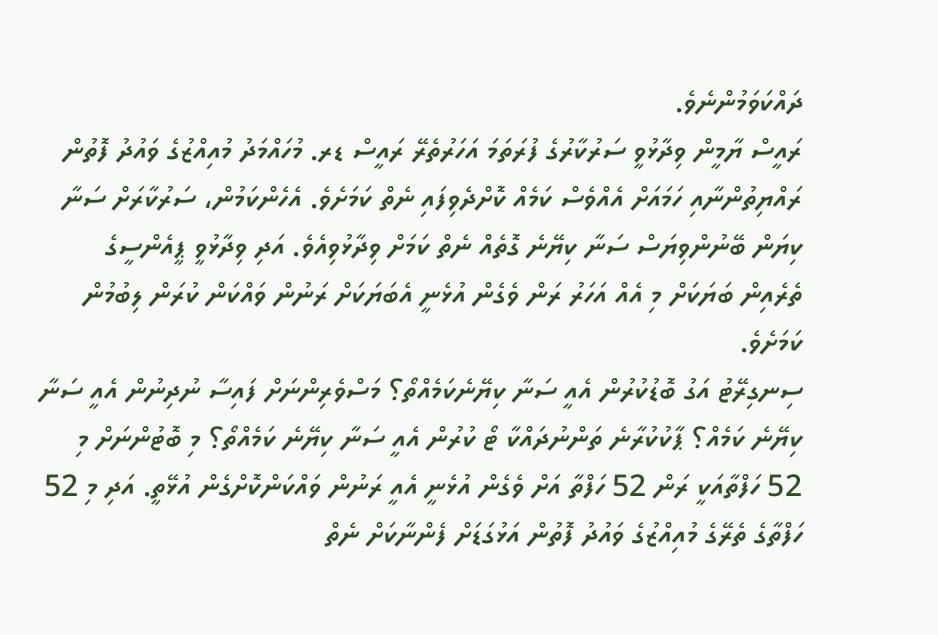ދައްކަވަމުންނެވެ.
ރައީސް ޔާމީން ވިދާޅުވީ ސަރުކާރުގެ ފުރަތަމަ އަހަރުތެރޭ ރައީސް ޑރ. މުހައްމަދު މުއިއްޒުގެ ވައުދު ފޮތުން ރައްޔިތުންނާއި ހަމައަށް އެއްވެސް ކަމެއް ކޮށްދެވިފައި ނެތް ކަމަށެވެ. އެހެންކަމުން، ސަރުކާރަށް ސަނާ ކިޔަން ބޭނުންވިޔަސް ސަނާ ކިޔޭނެ ގޮތެއް ނެތް ކަމަށް ވިދާޅުވިއެވެ. އަދި ވިދާޅުވީ ޕީއެންސީގެ ތެރެއިން ބަޔަކަށް މި އެއް އަހަރު ރަން ވެގެން އުޅެނީ އެބަޔަކަށް ރަނުން ވައްކަން ކުރަން ލިބުމުން ކަމަށެވެ.
ސިނގިރޭޓު އަގު ބޮޑުކުރުން އެއީ ސަނާ ކިޔޭނެކަމެއްތޯ؟ މަސްވެރިންނަށް ފައިސާ ނުދިނުން އެއީ ސަނާ ކިޔޭނެ ކަމެއް؟ ޕާކުކުރާނެ ތަންނުދައްކާ ޓޯ ކުރުން އެއީ ސަނާ ކިޔޭނެ ކަމެއްތޯ؟ މި ބޮޓުންނަށް މި 52 ހަފްތާއަކީ ރަން 52 ހަފްތާ އަށް ވެގެން އުޅެނީ އެއީ ރަނުން ވައްކަންކޮށްގެން އުޅޭތީ. އަދި މި 52 ހަފްތާގެ ތެރޭގެ މުއިއްޒުގެ ވައުދު ފޮތުން އަޅުގަޑަށް ފެންނާކަށް ނެތް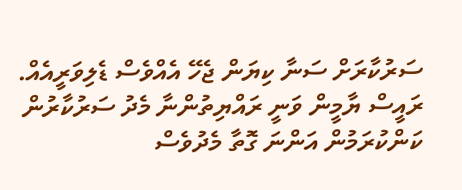ސަރުކާރަށް ސަނާ ކިޔަން ޖެހޭ އެއްވެސް ޑެލިވަރީއެއް.
ރައީސް ޔާމީން ވަނީ ރައްޔިތުންނާ މެދު ސަރުކާރުން ކަންކުރަމުން އަންނަ ގޮތާ މެދުވެސް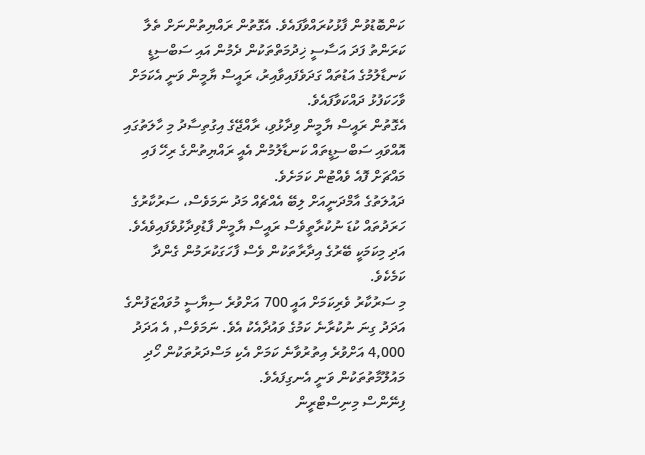ކަންބޮޑުވުން ފާޅުކުރައްވާފައެވެ. އެގޮތުން ރައްޔިތުންނަށް ތެލާ ކަރަންތު ފަދަ އަސާސީ ޚިދުމަތްތަކުން ދެމުން އައި ސަބްސިޑީ ކަނޑާލުމުގެ އަޑުތައް ގަދަވެފައިވާއިރު، ރައީސް ޔާމީން ވަނީ އެކަމަށް ވާހަކަފުޅު ދައްކަވާފައެވެ.
އެގޮތުން ރައީސް ޔާމީން ވިދާޅުވި، ރާއްޖޭގެ އިގުތިސާދު މި ހާލަތުގައި އޮއްވައި ސަބްސިޑީތައް ކަނޑާލުމުން އެއީ ރައްޔިތުންގެ ރިހޭ ފައި މައްޗަށް ފޮއެ ވެއްޓުން ކަމަށެވެ.
ދައުލަތުގެ އާމްދަނީއަށް ލިބޭ އެއްޗެއް މަދު ނަމަވެސް، ސަރުކާރުގެ ހަރަދުތައް ކުޑަ ނުކުރާތީވެސް ރައީސް ޔާމީން ފާޑުވިދާޅުވެފައިވެއެވެ. އަދި މިކަމަކީ ބޭރުގެ އިދާރާތަކުން ވެސް ފާހަގަކުރަމުން ގެންދާ ކަމެކެވެ.
މި ސަރުކާރު ވެރިކަމަށް އައީ 700 އަށްވުރެ ސިޔާސީ މުވައްޒަފުންގެ އަދަދު ގިނަ ނުކުރާނެ ކަމުގެ ވައުދާއެކު އެވެ. ނަމަވެސް, އެ އަދަދު 4,000 އަށްވުރެ އިތުރުވާނެ ކަމަށް އެކި މަސްދަރުތަކުން ހޯދި މައުލޫމާތުތަކުން ވަނީ އެނގިފައެވެ.
ފިނޭންސް މިނިސްޓްރީން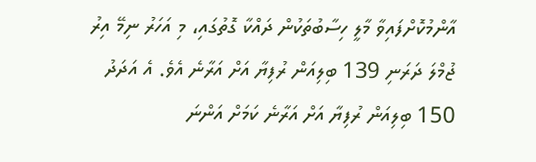އާންމުކޮށްފައިވާ މާލީ ހިސާބުތަކުން ދައްކާ ގޮތުގައި، މި އަހަރު ނިމޭ އިރު ޖުމްލަ ދަރަނި 139 ބިލިއަން ރުފިޔާ އަށް އަރާނެ އެވެ. އެ އަދަދު 150 ބިލިއަން ރުފިޔާ އަށް އަރާނެ ކަމަށް އަންނަ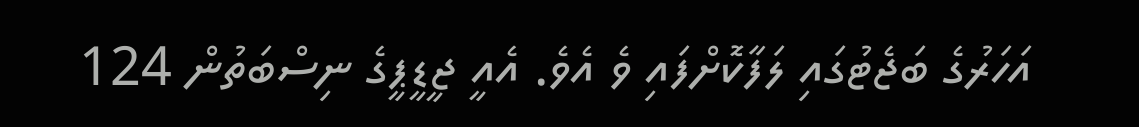އަހަރުގެ ބަޖެޓުގައި ލަފާކޮށްފައި ވެ އެވެ. އެއީ ޖީޑީޕީގެ ނިސްބަތުން 124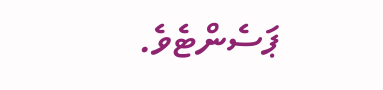ޕަސެންޓެވެ.